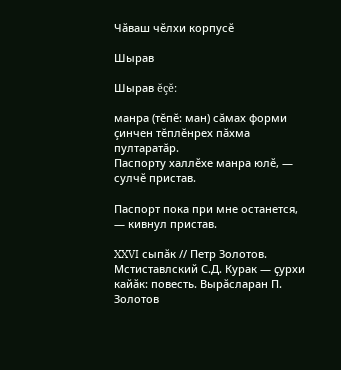Чӑваш чӗлхи корпусӗ

Шырав

Шырав ĕçĕ:

манра (тĕпĕ: ман) сăмах форми çинчен тĕплĕнрех пăхма пултаратăр.
Паспорту халлӗхе манра юлӗ, — сулчӗ пристав.

Паспорт пока при мне останется, — кивнул пристав.

XXVI сыпӑк // Петр Золотов. Мстиставлский С.Д. Курак — ҫурхи кайӑк: повесть. Вырӑсларан П. Золотов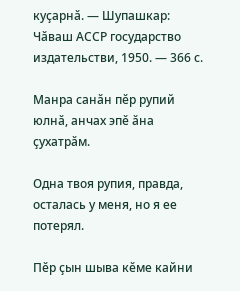куҫарнӑ. — Шупашкар: Чӑваш АССР государство издательстви, 1950. — 366 с.

Манра санӑн пӗр рупий юлнӑ, анчах эпӗ ӑна ҫухатрӑм.

Одна твоя рупия, правда, осталась у меня, но я ее потерял.

Пӗр ҫын шыва кӗме кайни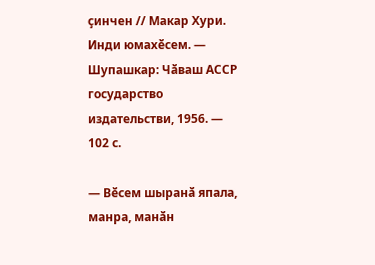ҫинчен // Макар Хури. Инди юмахӗсем. — Шупашкар: Чӑваш АССР государство издательстви, 1956. — 102 с.

— Вӗсем шыранӑ япала, манра, манӑн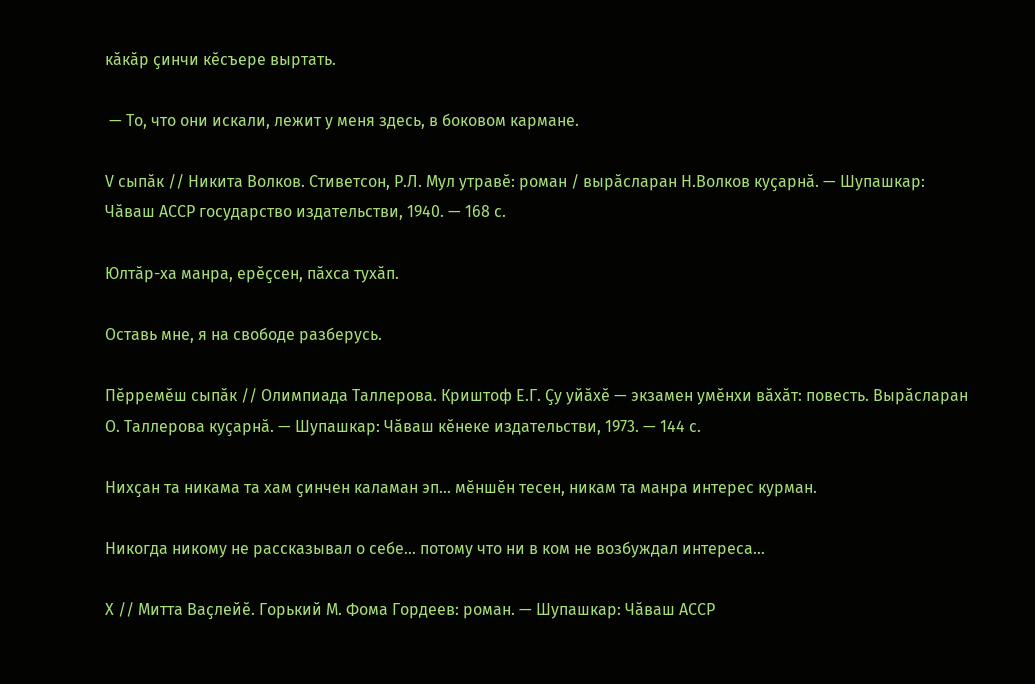кӑкӑр ҫинчи кӗсъере выртать.

 — То, что они искали, лежит у меня здесь, в боковом кармане.

V сыпӑк // Никита Волков. Стиветсон, Р.Л. Мул утравӗ: роман / вырӑсларан Н.Волков куҫарнӑ. — Шупашкар: Чӑваш АССР государство издательстви, 1940. — 168 с.

Юлтӑр-ха манра, ерӗҫсен, пӑхса тухӑп.

Оставь мне, я на свободе разберусь.

Пӗрремӗш сыпӑк // Олимпиада Таллерова. Криштоф Е.Г. Ҫу уйӑхӗ — экзамен умӗнхи вӑхӑт: повесть. Вырӑсларан О. Таллерова куҫарнӑ. — Шупашкар: Чӑваш кӗнеке издательстви, 1973. — 144 с.

Нихҫан та никама та хам ҫинчен каламан эп… мӗншӗн тесен, никам та манра интерес курман.

Никогда никому не рассказывал о себе… потому что ни в ком не возбуждал интереса…

X // Митта Ваҫлейӗ. Горький М. Фома Гордеев: роман. — Шупашкар: Чӑваш АССР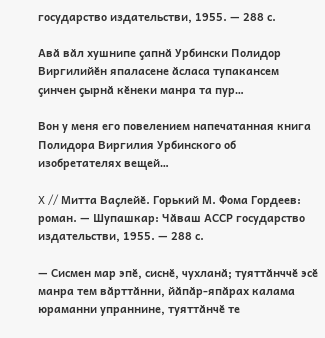государство издательстви, 1955. — 288 с.

Авӑ вӑл хушнипе ҫапнӑ Урбински Полидор Виргилийӗн япаласене ӑсласа тупакансем ҫинчен ҫырнӑ кӗнеки манра та пур…

Вон у меня его повелением напечатанная книга Полидора Виргилия Урбинского об изобретателях вещей…

X // Митта Ваҫлейӗ. Горький М. Фома Гордеев: роман. — Шупашкар: Чӑваш АССР государство издательстви, 1955. — 288 с.

— Сисмен мар эпӗ, сиснӗ, чухланӑ; туяттӑнччӗ эсӗ манра тем вӑрттӑнни, йӑпӑр-япӑрах калама юраманни упраннине, туяттӑнчӗ те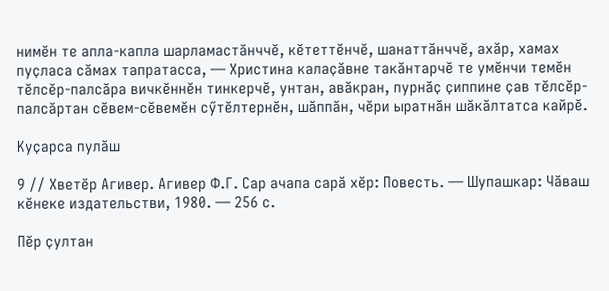нимӗн те апла-капла шарламастӑнччӗ, кӗтеттӗнчӗ, шанаттӑнччӗ, ахӑр, хамах пуҫласа сӑмах тапратасса, — Христина калаҫӑвне такӑнтарчӗ те умӗнчи темӗн тӗлсӗр-палсӑра вичкӗннӗн тинкерчӗ, унтан, авӑкран, пурнӑҫ ҫиппине ҫав тӗлсӗр-палсӑртан сӗвем-сӗвемӗн сӳтӗлтернӗн, шӑппӑн, чӗри ыратнӑн шӑкӑлтатса кайрӗ.

Куҫарса пулӑш

9 // Хветӗр Агивер. Агивер Ф.Г. Сар ачапа сарӑ хӗр: Повесть. — Шупашкар: Чӑваш кӗнеке издательстви, 1980. — 256 с.

Пӗр ҫултан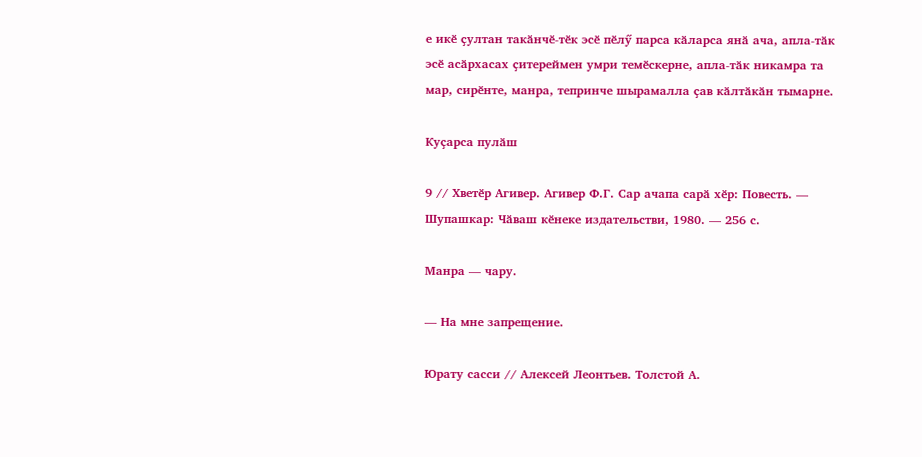е икӗ ҫултан такӑнчӗ-тӗк эсӗ пӗлӳ парса кӑларса янӑ ача, апла-тӑк эсӗ асӑрхасах ҫитереймен умри темӗскерне, апла-тӑк никамра та мар, сирӗнте, манра, тепринче шырамалла ҫав кӑлтӑкӑн тымарне.

Куҫарса пулӑш

9 // Хветӗр Агивер. Агивер Ф.Г. Сар ачапа сарӑ хӗр: Повесть. — Шупашкар: Чӑваш кӗнеке издательстви, 1980. — 256 с.

Манра — чару.

— На мне запрещение.

Юрату сасси // Алексей Леонтьев. Толстой А.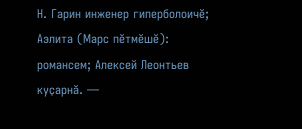Н. Гарин инженер гиперболоичӗ; Аэлита (Марс пӗтмӗшӗ): романсем; Алексей Леонтьев куҫарнӑ. —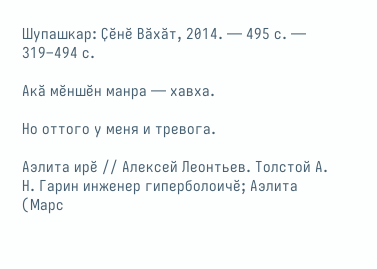Шупашкар: Ҫӗнӗ Вӑхӑт, 2014. — 495 с. — 319–494 с.

Акӑ мӗншӗн манра — хавха.

Но оттого у меня и тревога.

Аэлита ирӗ // Алексей Леонтьев. Толстой А. Н. Гарин инженер гиперболоичӗ; Аэлита (Марс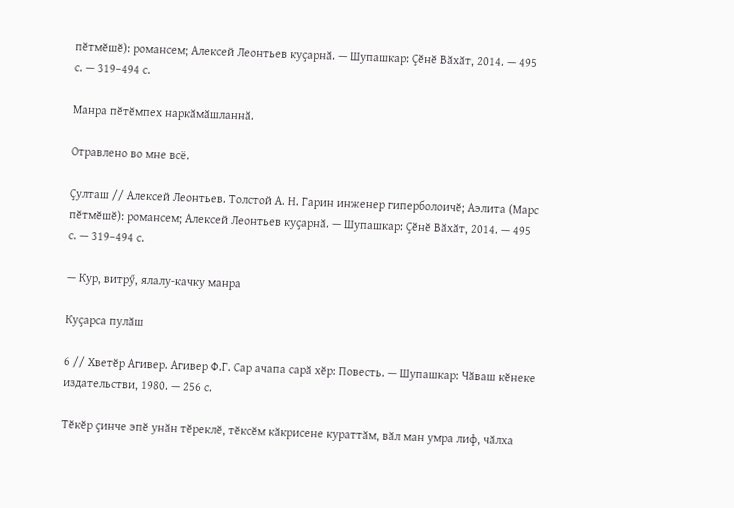пӗтмӗшӗ): романсем; Алексей Леонтьев куҫарнӑ. — Шупашкар: Ҫӗнӗ Вӑхӑт, 2014. — 495 с. — 319–494 с.

Манра пӗтӗмпех наркӑмӑшланнӑ.

Отравлено во мне всё.

Ҫулташ // Алексей Леонтьев. Толстой А. Н. Гарин инженер гиперболоичӗ; Аэлита (Марс пӗтмӗшӗ): романсем; Алексей Леонтьев куҫарнӑ. — Шупашкар: Ҫӗнӗ Вӑхӑт, 2014. — 495 с. — 319–494 с.

— Кур, витрӳ, ялалу-качку манра

Куҫарса пулӑш

6 // Хветӗр Агивер. Агивер Ф.Г. Сар ачапа сарӑ хӗр: Повесть. — Шупашкар: Чӑваш кӗнеке издательстви, 1980. — 256 с.

Тӗкӗр ҫинче эпӗ унӑн тӗреклӗ, тӗксӗм кӑкрисене кураттӑм, вӑл ман умра лиф, чӑлха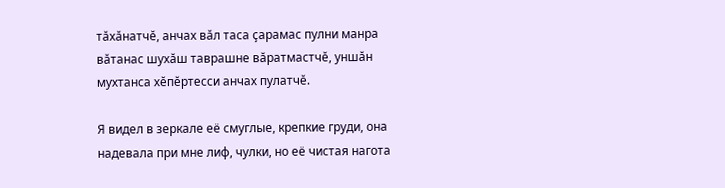тӑхӑнатчӗ, анчах вӑл таса ҫарамас пулни манра вӑтанас шухӑш таврашне вӑратмастчӗ, уншӑн мухтанса хӗпӗртесси анчах пулатчӗ.

Я видел в зеркале её смуглые, крепкие груди, она надевала при мне лиф, чулки, но её чистая нагота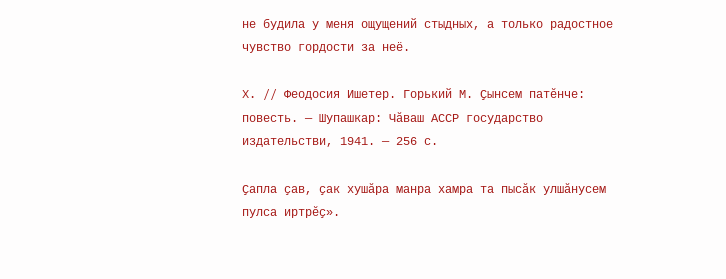не будила у меня ощущений стыдных, а только радостное чувство гордости за неё.

X. // Феодосия Ишетер. Горький М. Ҫынсем патӗнче: повесть. — Шупашкар: Чӑваш АССР государство издательстви, 1941. — 256 с.

Ҫапла ҫав, ҫак хушӑра манра хамра та пысӑк улшӑнусем пулса иртрӗҫ».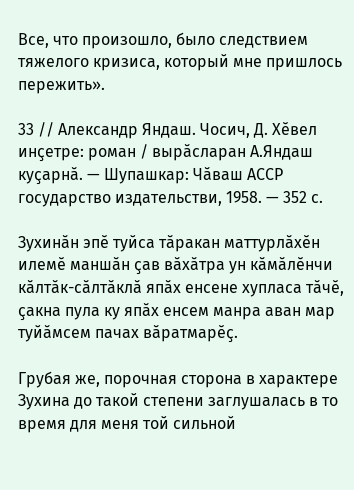Все, что произошло, было следствием тяжелого кризиса, который мне пришлось пережить».

33 // Александр Яндаш. Чосич, Д. Хӗвел инҫетре: роман / вырӑсларан А.Яндаш куҫарнӑ. — Шупашкар: Чӑваш АССР государство издательстви, 1958. — 352 с.

Зухинӑн эпӗ туйса тӑракан маттурлӑхӗн илемӗ маншӑн ҫав вӑхӑтра ун кӑмӑлӗнчи кӑлтӑк-сӑлтӑклӑ япӑх енсене хупласа тӑчӗ, ҫакна пула ку япӑх енсем манра аван мар туйӑмсем пачах вӑратмарӗҫ.

Грубая же, порочная сторона в характере Зухина до такой степени заглушалась в то время для меня той сильной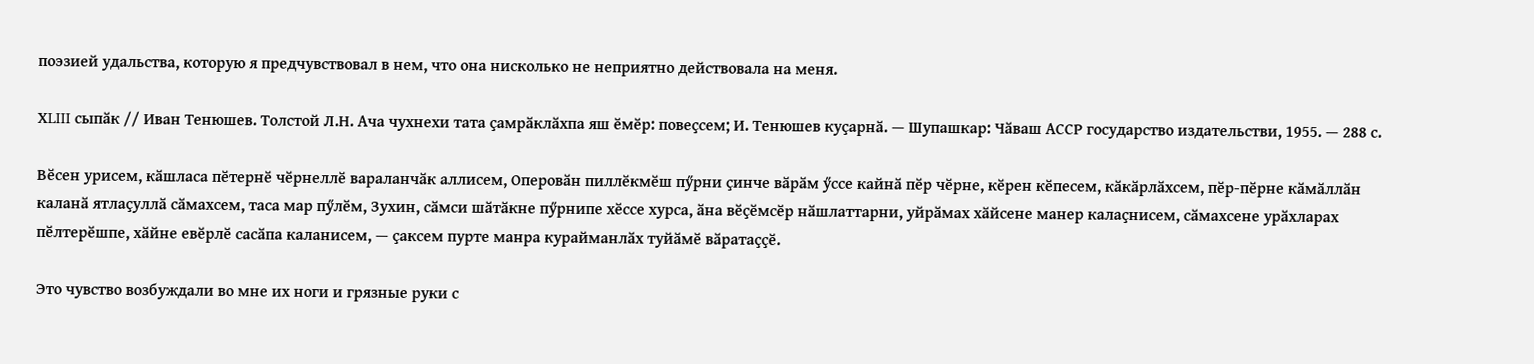поэзией удальства, которую я предчувствовал в нем, что она нисколько не неприятно действовала на меня.

ХLIII сыпӑк // Иван Тенюшев. Толстой Л.Н. Ача чухнехи тата ҫамрӑклӑхпа яш ӗмӗр: повеҫсем; И. Тенюшев куҫарнӑ. — Шупашкар: Чӑваш АССР государство издательстви, 1955. — 288 с.

Вӗсен урисем, кӑшласа пӗтернӗ чӗрнеллӗ вараланчӑк аллисем, Оперовӑн пиллӗкмӗш пӳрни ҫинче вӑрӑм ӳссе кайнӑ пӗр чӗрне, кӗрен кӗпесем, кӑкӑрлӑхсем, пӗр-пӗрне кӑмӑллӑн каланӑ ятлаҫуллӑ сӑмахсем, таса мар пӳлӗм, Зухин, сӑмси шӑтӑкне пӳрнипе хӗссе хурса, ӑна вӗҫӗмсӗр нӑшлаттарни, уйрӑмах хӑйсене манер калаҫнисем, сӑмахсене урӑхларах пӗлтерӗшпе, хӑйне евӗрлӗ сасӑпа каланисем, — ҫаксем пурте манра курайманлӑх туйӑмӗ вӑратаҫҫӗ.

Это чувство возбуждали во мне их ноги и грязные руки с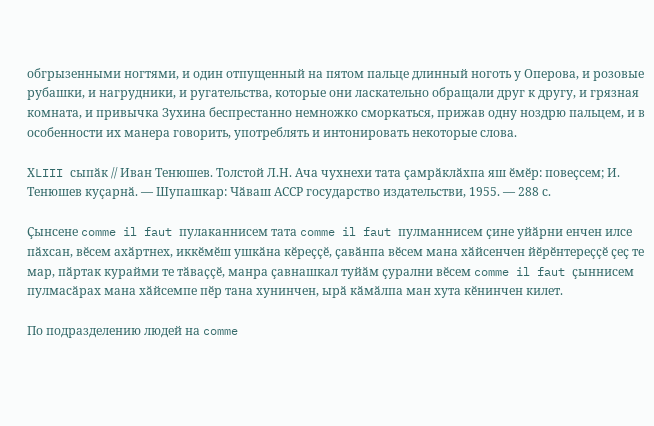обгрызенными ногтями, и один отпущенный на пятом пальце длинный ноготь у Оперова, и розовые рубашки, и нагрудники, и ругательства, которые они ласкательно обращали друг к другу, и грязная комната, и привычка Зухина беспрестанно немножко сморкаться, прижав одну ноздрю пальцем, и в особенности их манера говорить, употреблять и интонировать некоторые слова.

ХLIII сыпӑк // Иван Тенюшев. Толстой Л.Н. Ача чухнехи тата ҫамрӑклӑхпа яш ӗмӗр: повеҫсем; И. Тенюшев куҫарнӑ. — Шупашкар: Чӑваш АССР государство издательстви, 1955. — 288 с.

Ҫынсене comme il faut пулаканнисем тата comme il faut пулманнисем ҫине уйӑрни енчен илсе пӑхсан, вӗсем ахӑртнех, иккӗмӗш ушкӑна кӗреҫҫӗ, ҫавӑнпа вӗсем мана хӑйсенчен йӗрӗнтереҫҫӗ ҫеҫ те мар, пӑртак курайми те тӑваҫҫӗ, манра ҫавнашкал туйӑм ҫурални вӗсем comme il faut ҫыннисем пулмасӑрах мана хӑйсемпе пӗр тана хунинчен, ырӑ кӑмӑлпа ман хута кӗнинчен килет.

По подразделению людей на comme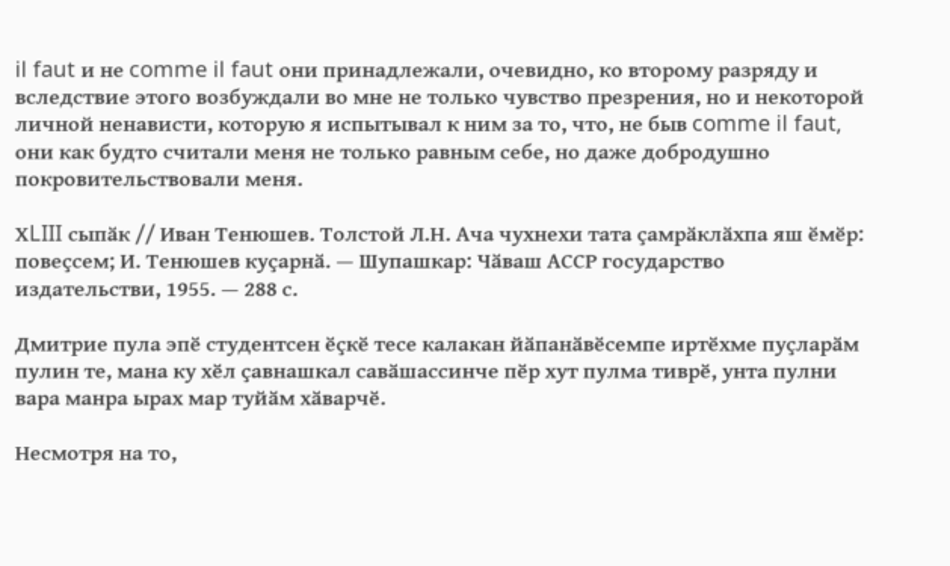il faut и не comme il faut они принадлежали, очевидно, ко второму разряду и вследствие этого возбуждали во мне не только чувство презрения, но и некоторой личной ненависти, которую я испытывал к ним за то, что, не быв comme il faut, они как будто считали меня не только равным себе, но даже добродушно покровительствовали меня.

ХLIII сыпӑк // Иван Тенюшев. Толстой Л.Н. Ача чухнехи тата ҫамрӑклӑхпа яш ӗмӗр: повеҫсем; И. Тенюшев куҫарнӑ. — Шупашкар: Чӑваш АССР государство издательстви, 1955. — 288 с.

Дмитрие пула эпӗ студентсен ӗҫкӗ тесе калакан йӑпанӑвӗсемпе иртӗхме пуҫларӑм пулин те, мана ку хӗл ҫавнашкал савӑшассинче пӗр хут пулма тиврӗ, унта пулни вара манра ырах мар туйӑм хӑварчӗ.

Несмотря на то,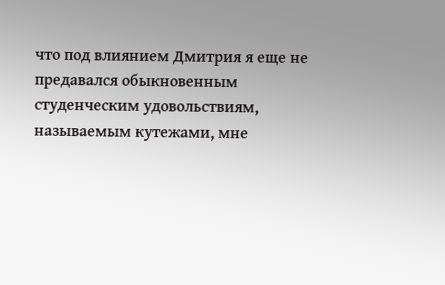что под влиянием Дмитрия я еще не предавался обыкновенным студенческим удовольствиям, называемым кутежами, мне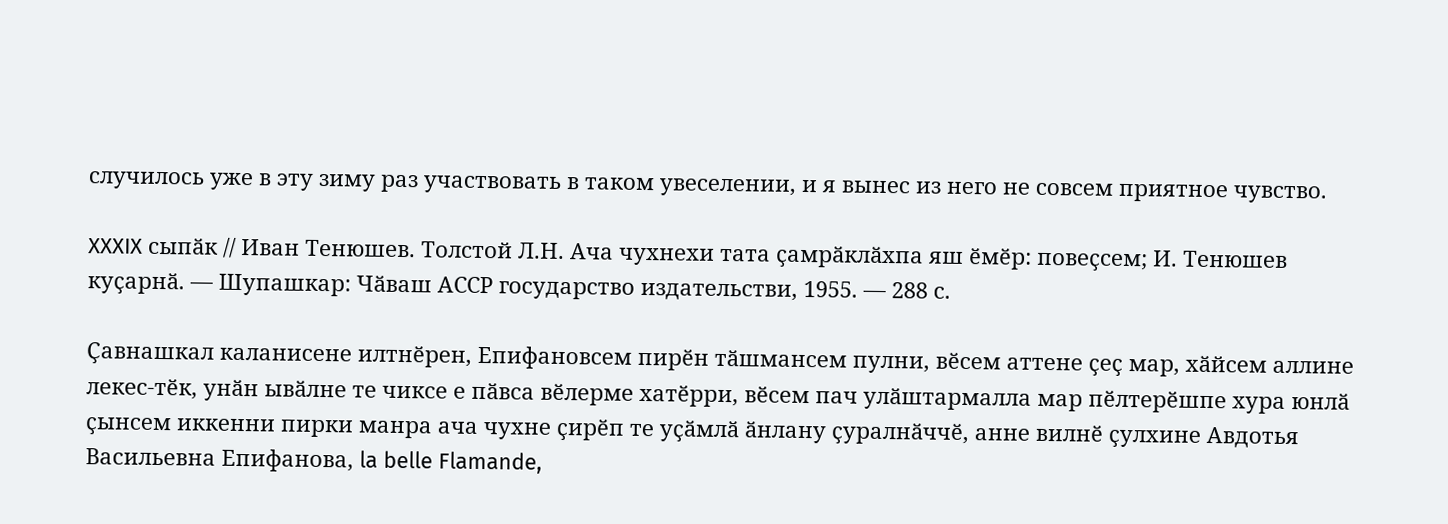случилось уже в эту зиму раз участвовать в таком увеселении, и я вынес из него не совсем приятное чувство.

XXXIX сыпӑк // Иван Тенюшев. Толстой Л.Н. Ача чухнехи тата ҫамрӑклӑхпа яш ӗмӗр: повеҫсем; И. Тенюшев куҫарнӑ. — Шупашкар: Чӑваш АССР государство издательстви, 1955. — 288 с.

Ҫавнашкал каланисене илтнӗрен, Епифановсем пирӗн тӑшмансем пулни, вӗсем аттене ҫеҫ мар, хӑйсем аллине лекес-тӗк, унӑн ывӑлне те чиксе е пӑвса вӗлерме хатӗрри, вӗсем пач улӑштармалла мар пӗлтерӗшпе хура юнлӑ ҫынсем иккенни пирки манра ача чухне ҫирӗп те уҫӑмлӑ ӑнлану ҫуралнӑччӗ, анне вилнӗ ҫулхине Авдотья Васильевна Епифанова, la belle Flamande,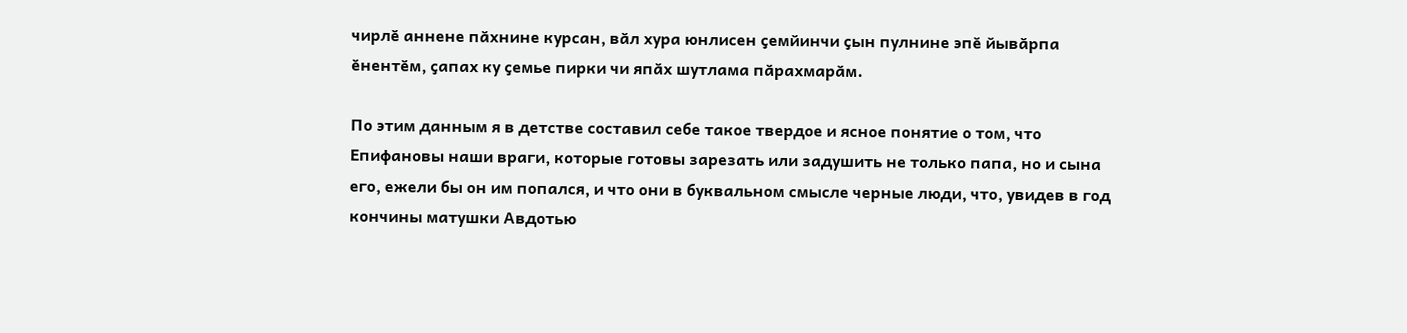чирлӗ аннене пӑхнине курсан, вӑл хура юнлисен ҫемйинчи ҫын пулнине эпӗ йывӑрпа ӗнентӗм, ҫапах ку ҫемье пирки чи япӑх шутлама пӑрахмарӑм.

По этим данным я в детстве составил себе такое твердое и ясное понятие о том, что Епифановы наши враги, которые готовы зарезать или задушить не только папа, но и сына его, ежели бы он им попался, и что они в буквальном смысле черные люди, что, увидев в год кончины матушки Авдотью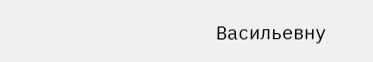Васильевну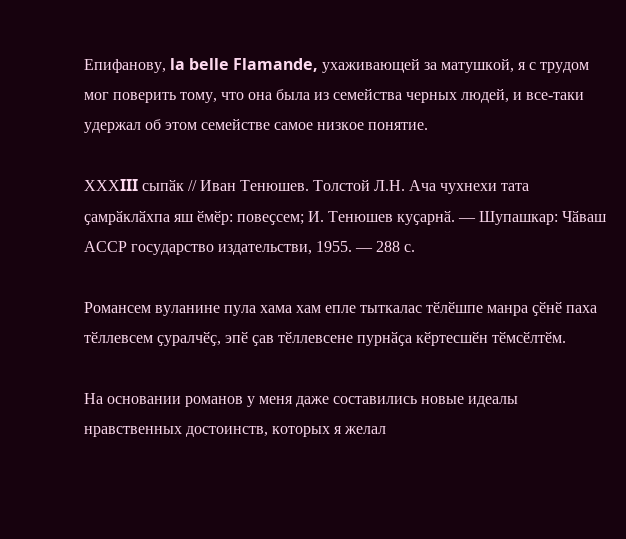Епифанову, la belle Flamande, ухаживающей за матушкой, я с трудом мог поверить тому, что она была из семейства черных людей, и все-таки удержал об этом семействе самое низкое понятие.

ХХХIII сыпӑк // Иван Тенюшев. Толстой Л.Н. Ача чухнехи тата ҫамрӑклӑхпа яш ӗмӗр: повеҫсем; И. Тенюшев куҫарнӑ. — Шупашкар: Чӑваш АССР государство издательстви, 1955. — 288 с.

Романсем вуланине пула хама хам епле тыткалас тӗлӗшпе манра ҫӗнӗ паха тӗллевсем ҫуралчӗҫ, эпӗ ҫав тӗллевсене пурнӑҫа кӗртесшӗн тӗмсӗлтӗм.

На основании романов у меня даже составились новые идеалы нравственных достоинств, которых я желал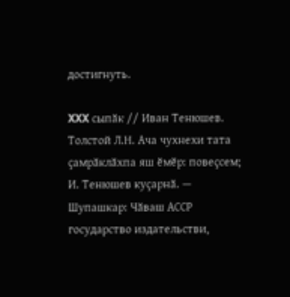достигнуть.

XXX сыпӑк // Иван Тенюшев. Толстой Л.Н. Ача чухнехи тата ҫамрӑклӑхпа яш ӗмӗр: повеҫсем; И. Тенюшев куҫарнӑ. — Шупашкар: Чӑваш АССР государство издательстви,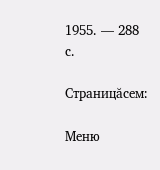1955. — 288 с.

Страницăсем:

Меню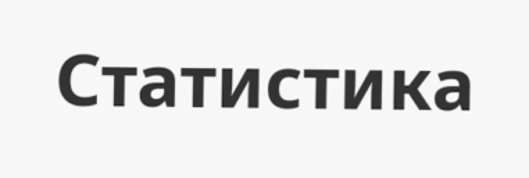Статистика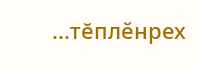...тĕплӗнрех